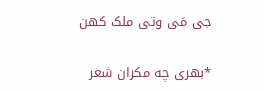جی مَی وتی ملک کهن

*بهری چه مکران شعر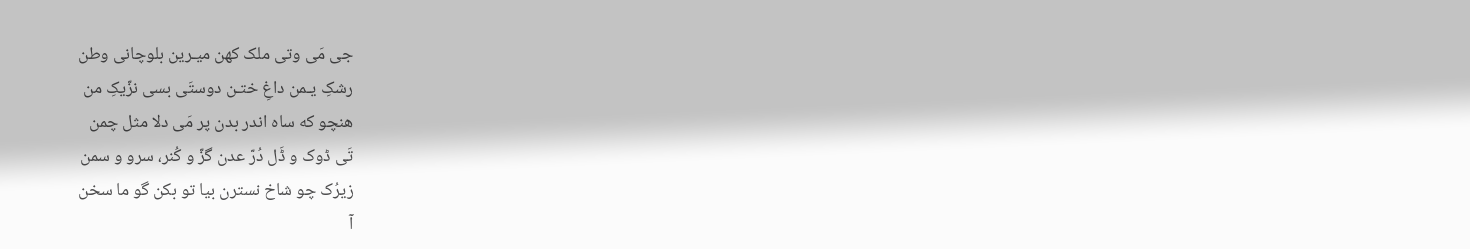جی مَی وتی ملک کهن میـرین بلوچانی وطن
رشکِ یـمن داغِ ختـن دوستَی بسی نزّیکِ من
هنچو که ساه اندر بدن پر مَی دلا مثل چمن
تَی ڈوک و ڈَل دُرّ عدن گزّ و کُنر، سرو و سمن
زیرُک چو شاخ نسترن بیا تو بکن گو ما سخن
آ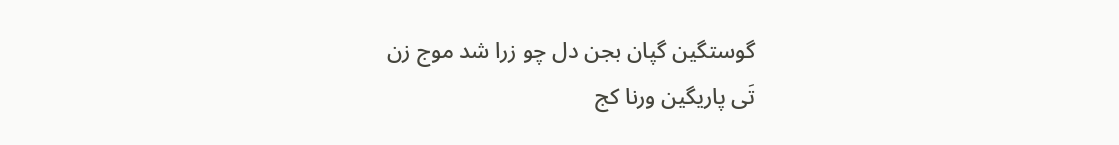گوستگین گپان بجن دل چو زرا شد موج زن
تَی پاریگین ورنا کج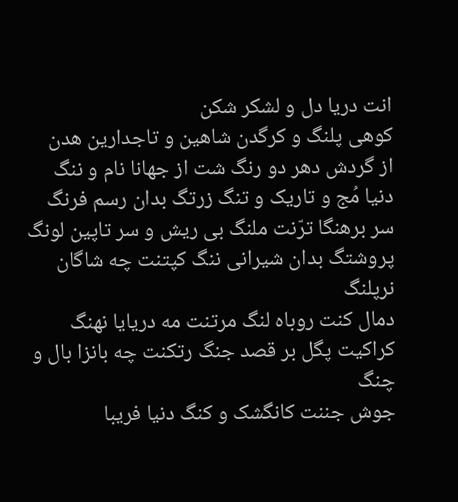انت دریا دل و لشکر شکن
کوهی پلنگ و کرگدن شاهین و تاجدارین هدن
از گردش دهر دو رنگ شت از جهانا نام و ننگ
دنیا مُج و تاریک و تنگ زرتگ بدان رسم فرنگ
سر برهنگا ترّنت ملنگ بی ریش و سر تاپین لونگ
پروشتگ بدان شیرانی ننگ کپتنت چه شاگان نرپلنگ
دمال کنت روباه لنگ مرتنت مه دریایا نهنگ
کراکیت پگل بر قصد جنگ رتکنت چه بانزا بال و چنگ
جوش جننت کانگشک و کنگ دنیا فریبا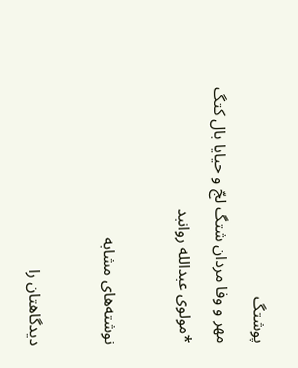پوشتگ
مهر و وفا مردان شتگ لجّ و حیایا بال کتگ
*مولوی عبدالله روانبد

نوشته‌های مشابه

دیدگاهتان را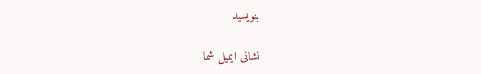بنویسید

نشانی ایمیل شما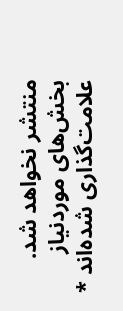منتشر نخواهد شد. بخش‌های موردنیاز علامت‌گذاری شده‌اند *